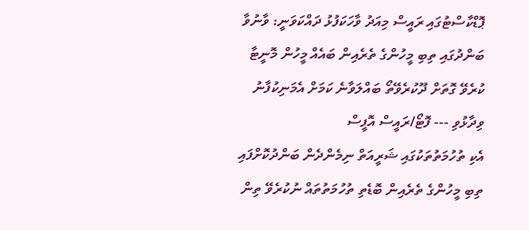ޕޮޑްކާސްޓުގައި ރައީސް މިއަދު ވާހަކަފުޅު ދައްކަވަނީ: ވާނުވާ ބަންދުގައި ތިބި މީހުންގެ ތެރެއިން ބައެއް މީހުން މޮނީޓާ ކުރެވޭ ގޮތަށް ދޫކުރެވޭތޯ ބައްލަވާނެ ކަމަށް އެމަނިކުފާނު ވިދާޅުވި --- ފޮޓޯ/ރައީސް އޮފީސް
އެކި ތުހުމަތުތަކުގައި ޝަރީއަތް ނިމެންދެން ބަންދުކޮށްފައި ތިބި މީހުންގެ ތެރެއިން ބޮޑެތި ތުހުމަތުތައް ނުކުރެވޭ ތިން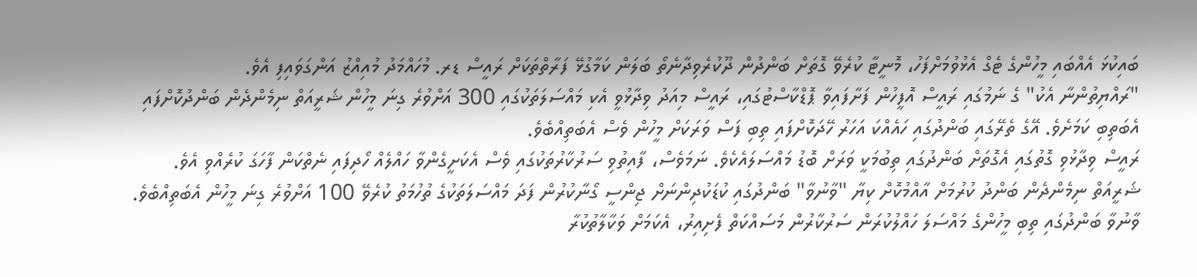ބައިކުޅަ އެއްބައި މީހުންގެ ޓެގް އެޅުވުމަށްފަހު، މޮނީޓާ ކުރެވޭ ގޮތަށް ބަންދުން ދޫކުރެވިދާނެތޯ ބަލަން ކަމާގުޅޭ ފަރާތްތަކަށް ރައީސް ޑރ. މުހައްމަދު މުއިއްޒު އަންގަވައިފި އެވެ.
"ރައްޔިތުންނާ އެކު" ގެ ނަމުގައި ރައީސް އޮފީހުން ފަށާފައިވާ ޕޮޑްކާސްޓުގައި، ރައީސް މިއަދު ވިދާޅުވީ އެކި މައްސަލަތަކުގައި 300 އަށްވުރެ ގިނަ މީހުން ޝަރީއަތް ނިމެންދެން ބަންދުކޮށްފައި އެބަތިބި ކަމަށެވެ. އޭގެ ތެރޭގައި ބަންދުގައި ހައެއްކަ އަހަރު ހޭދަކޮށްފައި ތިބި ފަސް ވަރަކަށް މީހުން ވެސް އެބަތިއްބެވެ.
ރައީސް ވިދާޅުވި ގޮތުގައި އެގޮތަށް ބަންދުގައި ތިބުމަކީ ވަރަށް ބޮޑު މައްސަލައެކެވެ. ނަމަވެސް، ފާއިތުވި ސަރުކާރުތަކުގައި ވެސް އެކަށީގެންވާ ހައްލެއް ހޯދިފައި ނެތްކަން ފާހަގަ ކުރެއްވި އެވެ.
ޝަރީއަތް ނިމެންދެން ބަންދު ކުރުމަށް އާއްމުކޮށް ކިޔާ "ވާނުވާ" ބަންދުގައި ކުޑަކުދިންނަށް ޖިންސީ ގޯނާކުރުން ފަދަ މައްސަލަތަކުގެ ތުހުމަތު ކުރެވޭ 100 އަށްވުރެ ގިނަ މީހުން އެބަތިއްބެވެ.
ވާނުވާ ބަންދުގައި ތިބި މީހުންގެ މައްސަލަ ހައްލުކުރަން ސަރުކާރުން މަސައްކަތް ފެށިއިރު، އެކަމަށް ވަކާލާތުކުރާ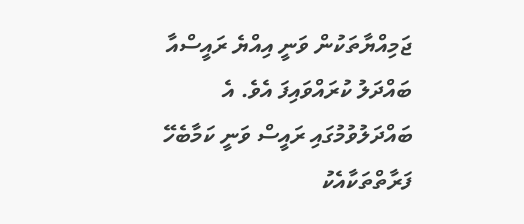ޖަމިއްޔާތަކުން ވަނީ އިއްޔެ ރައީސްއާ ބައްދަލު ކުރައްވައިފަ އެވެ. އެ ބައްދަލުވުމުގައި ރައީސް ވަނީ ކަމާބެހޭ ފަރާތްތަކާއެކު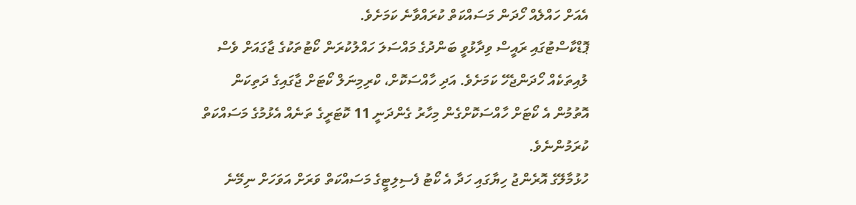އެއަށް ހައްލެއް ހޯދަން މަސައްކަތް ކުރައްވާނެ ކަމަށެވެ.
ޕޮޑްކާސްޓުގައި ރައީސް ވިދާޅުވީ ބަންދުގެ މައްސަލަ ހައްލުކުރަން ކޯޓުތަކުގެ ޖާގައަށް ވެސް ލުއިތަކެއް ހޯދަންޖެހޭ ކަމަށެވެ. އަދި ހާއްސަކޮށް، ކްރިމިނަލް ކޯޓަށް ޖާގައިގެ ދަތިކަން އޮތުމުން އެ ކޯޓަށް ހާއްސަކޮށްގެން މިހާރު ގެންދަނީ 11 ކޮޓަރީގެ ތަނެއް އެޅުމުގެ މަސައްކަތް ކުރަމުންނެވެ.
ހުޅުމާލޭގެ އޮރެންޖު ހިޔާގައި ހަދާ އެ ކޯޓު ފެސިލިޓީގެ މަސައްކަތް ވަރަށް އަވަހަށް ނިމޭނެ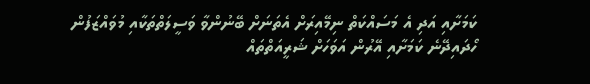ކަމަށާއި އަދި އެ މަސައްކަތް ނިމޭއިރަށް އެތަނަށް ބޭނުންވާ ވަސީލަތްތަކާއި މުވައްޒަފުން ހޯދައިދޭނެ ކަމަށާއި އޭރުން އަވަހަށް ޝަރީއަތްތައް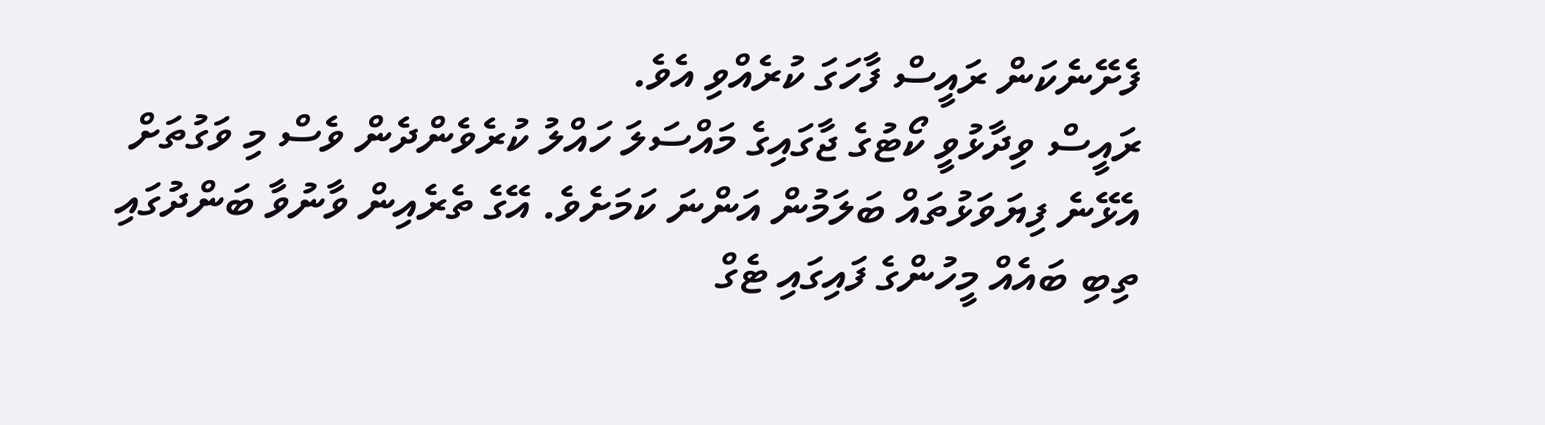ފެށޭނެކަން ރައީސް ފާހަގަ ކުރެއްވި އެވެ.
ރައީސް ވިދާޅުވީ ކޯޓުގެ ޖާގައިގެ މައްސަލަ ހައްލު ކުރެވެންދެން ވެސް މި ވަގުތަށް އެޅޭނެ ފިޔަވަޅުތައް ބަލަމުން އަންނަ ކަމަށެވެ. އޭގެ ތެރެއިން ވާނުވާ ބަންދުގައި ތިބި ބައެއް މީހުންގެ ފައިގައި ޓެގް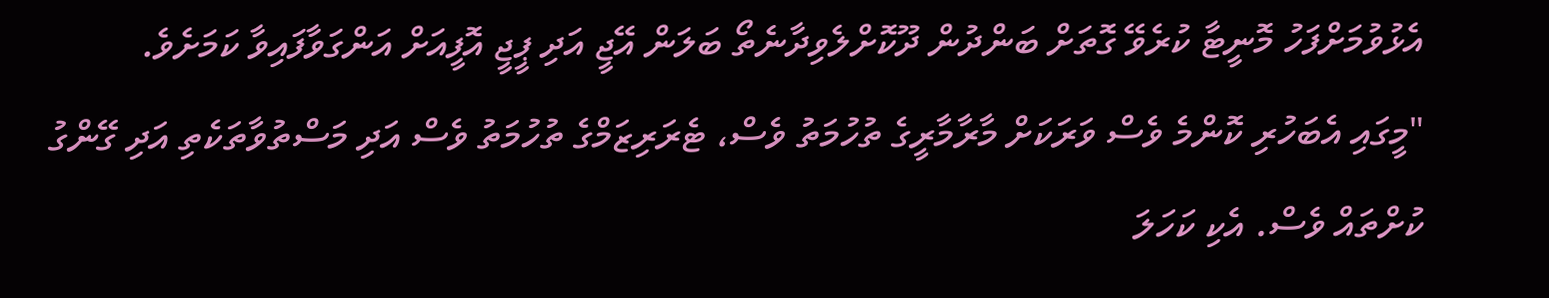އެޅުވުމަށްފަހު މޮނީޓާ ކުރެވޭ ގޮތަށް ބަންދުން ދޫކޮށްލެވިދާނެތޯ ބަލަން އޭޖީ އަދި ޕީޖީ އޮފީއަށް އަންގަވާފައިވާ ކަމަށެވެ.
"މީގައި އެބަހުރި ކޮންމެ ވެސް ވަރަކަށް މާރާމާރީގެ ތުހުމަތު ވެސް، ޓެރަރިޒަމްގެ ތުހުމަތު ވެސް އަދި މަސްތުވާތަކެތި އަދި ގޭންގު ކުށްތައް ވެސް. އެކި ކަހަލަ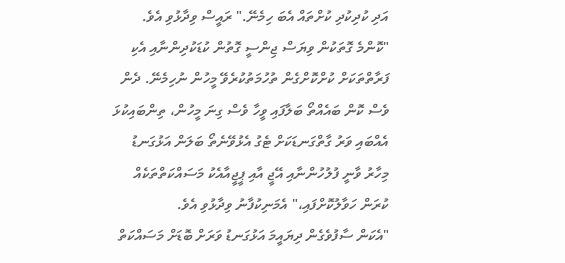އަދި ކުދިކުދި ކުށްތައް އެބަ ހިމެނޭ." ރައީސް ވިދާޅުވި އެވެ.
"ކޮންމެ ގޮތަކުން ވިޔަސް ޖިންސީ ގޮތުން ކުޑަކުދިންނާއި އެކި ފަރާތްތަކަށް ކުށްކޮށްގެން ތުހުމަތުކުރެވޭ މީހުން ނުހިމެނޭ. ދެން ވެސް ކޮން ބައެއްތޯ ބަލާފައި ވީހާ ވެސް ގިނަ މީހުން، ތިންބައިކުޅަ އެއްބައި ވަރު ގާތްގަނޑަކަށް ޓެގު އެޅުވޭނެތޯ ބަލަން އަޅުގަނޑު މިހާރު ވާނީ ފުލުހުންނާއި އޭޖީ އާއި ޕީޖީއާއެކު މަސައްކަތްތަކެއް ކުރަން ހަވާލުކޮށްފައި،" އެމަނިކުފާނު ވިދާޅުވި އެވެ.
"އެކަން ސާފުވެގެން ދިޔައީމަ އަޅުގަނޑު ވަރަށް ބޮޑަށް މަސައްކަތް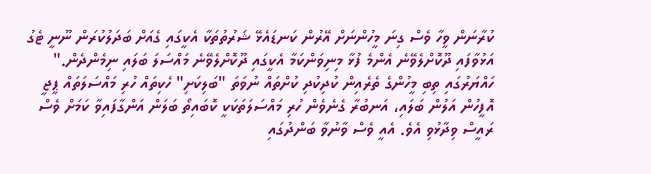ކުރާނަން ވީހާ ވެސް ގިނަ މީހުންނަށް އޭރުން ކަނޑައެޅޭ ޝަރުތުތަކާ އެކީގައި ގެއަށް ބަދަލުކުރަން ނޫނީ ޓެގު އަޅުވާފައި ދޫކޮށްލެވޭނެ އެންމެ ފުޅާ މިނިވަންކަމާ އެކީގައި ދޫކޮށްލެވޭނެ މައްސަލަ ބަލައި ނިމެންދެން."
ހައްޔަރުގައި ތިބި މީހުންގެ ތެރެއިން ކުދިކުދި ކުށްތައް ނުވަތަ "ބަލިކަށި" ހެކިތައް ހުރި މައްސަލަތައް ޕީޖީ އޮފީހުން އަލުން ބަލައި، އަނބުރާ ގެނެވެން ހުރި މައްސަލަތަކަކީ ކޮބައިތޯ ބަލަން އަންގާފައިވާ ކަމަށް ވެސް ރައީސް ވިދާޅުވި އެވެ. އެއީ ވެސް ވާނުވާ ބަންދުގައި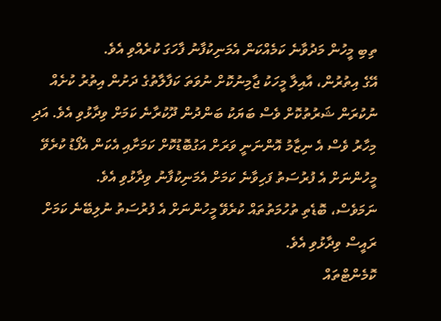ތިބި މީހުން މަދުވާނެ ކަމެއްކަން އެމަނިކުފާނު ފާހަގަ ކުރެއްވި އެވެ.
އޭގެ އިތުރުން، އާއިލާ މީހަކު ޖާމިނުކޮށް ނުވަތަ ކަފާލާތުގެ ދަށުން އިތުރު ކުށެއް ނުކުރަން ޝަރުތުކޮށް ވެސް ބަޔަކު ބަންދުން ދޫކުރާނެ ކަމަށް ވިދާޅުވި އެވެ. އަދި މިހާރު ވެސް އެ ނިޒާމު އޮންނަނީ ވަރަށް އަގުބޮޑުކޮށް ކަމަށާއި އެކަން އެފޯޑު ކުރެވޭ މީހުންނަށް އެ ފުރުސަތު ފަހިވާނެ ކަމަށް އެމަނިކުފާނު ވިދާޅުވި އެވެ.
ނަމަވެސް، ބޮޑެތި ތުހުމަތުތައް ކުރެވޭ މީހުންނަށް އެ ފުރުސަތު ނުލިބޭނެ ކަމަށް ރައީސް ވިދާޅުވި އެވެ.
ކޮމެންޓްތައް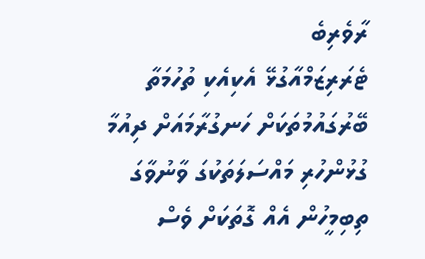ރާވެރިބެ
ޓެރަރިޒަމްއާގުޅޭ އެކިއެކި ތުހުމަތާ ބޭރުގައުމުތަކަށް ހަނގުރާމައަށް ދިއުމާ ގުޅުންހުރި މައްސަލަތަކުގަ ވާނުވާގަ ތިބިމީހުން އެއް ގޮތަކަށް ވެސް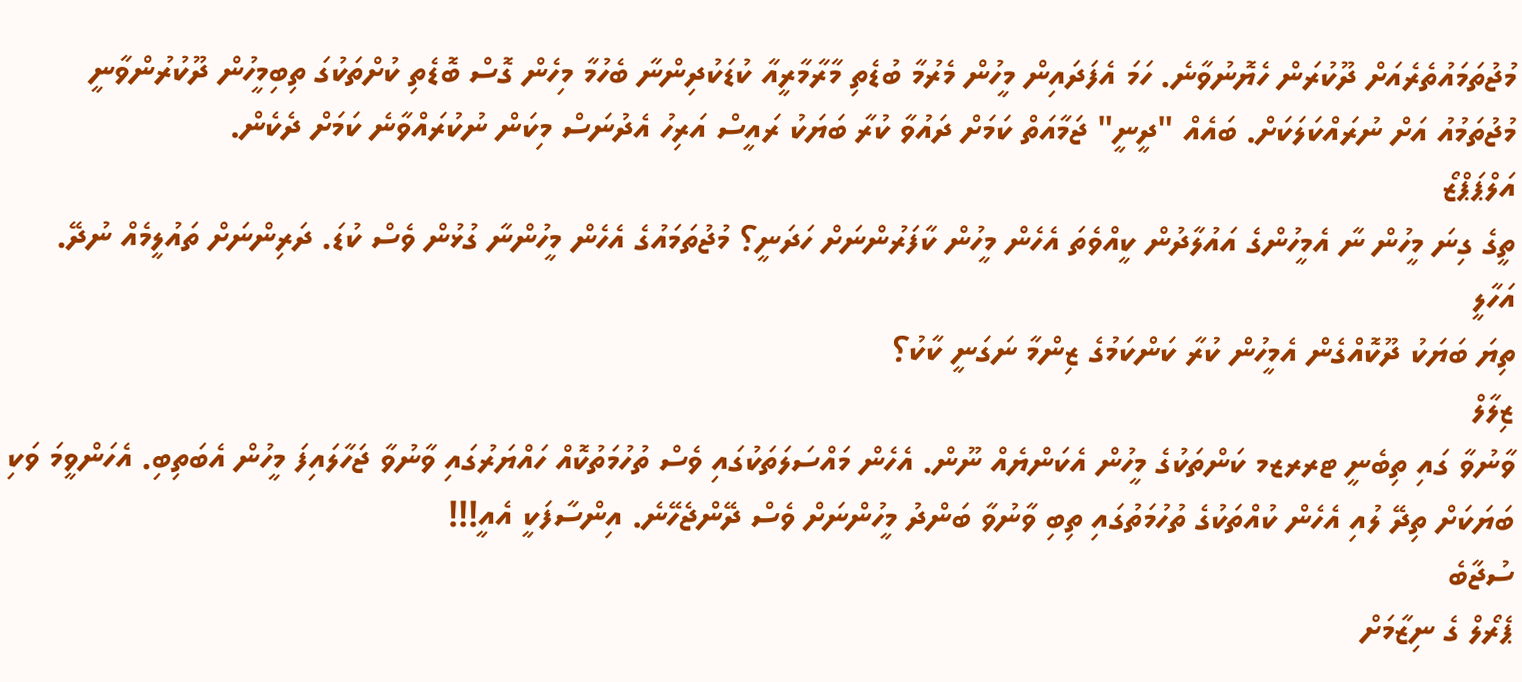މުޖުތަމައުތެރެއަށް ދޫކުރަން ހެޔޮނުވާނެ. ހަމަ އެފަދައިން މީހުން މެރުމާ ބުޑެތި މާރާމާރީއާ ކުޑަކުދިންނާ ބެހުމާ މިހެން ގޮސް ބޮޑެތި ކުށްތަކުގަ ތިބިމީހުން ދޫކުރުންވާނީ މުޖުތަމުއު އަށް ނުރައްކަލަކަށް. ބައެއް "ދީނީ" ޖަމާއަތް ކަމަށް ދައުވާ ކުރާ ބަޔަކު ރައީސް އަރިހު އެދުނަސް މިކަން ނުކުރައްވާނެ ކަމަށް ދެކެން.
އަލްޕަޕްޒޯ
ތީގެ ގިނަ މީހުން ނާ އެމީހުންގެ އައުލާދުން ކީއްވެތަ އެހެން މީހުން ކާފަރުންނަށް ހަދަނީ؟ މުޖުތަމައުގެ އެހެން މީހުންނާ ގުޅުން ވެސް ކުޑަ. ދަރިންނަށް ތައުލީމެއް ނުދޭ.
އަހާލީ
ތިޔަ ބަޔަކު ދޫކޮއްގެން އެމީހުން ކުރާ ކަންކަމުގެ ޒިންމާ ނަގަނީ ކާކު؟
ޒިލާލް
ވާނުވާ ގައި ތިބެނީ ޓރރޒމ ކަންތަކުގެ މީހުން އެކަންޔެއް ނޫން. އެހެން މައްސަލަތަކުގައި ވެސް ތުހުމަތުކޮއް ހައްޔަރުގައި ވާނުވާ ޖަހާލައިފަ މީހުން އެބަތިބި. އެހަންވީމަ ވަކި ބަޔަކަށް ތިދޭ ލުއި އެހެން ކުއްތަކުގެ ތުހުމަތުގައި ތިބި ވާނުވާ ބަންދު މީހުންނަށް ވެސް ދޭންޖެހޭނެ. އިންސާފަކީ އެއީ!!!
ސުޖާބެ
ޕެރޯލް ގެ ނިޒާމަށް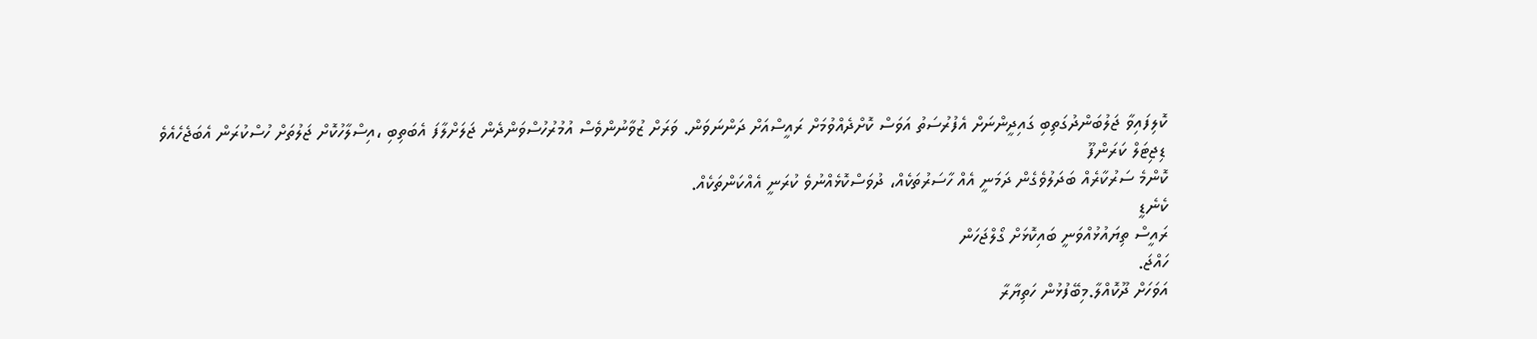ކޮލިފައިވާ ޖަލުބަންދުގަތިބި ގައިދީންނަށް އެފުރުސަތު އަވަސް ކޮށްދެއްވުމަށް ރައީސްއަށް ދަންނަވަން. ވަރަށް ޒުވާނުންވެސް އުމުރުހުސްވަންދެން ޖަލަށްލާފަ އެބަތިބި ،އިސްލާހުކޮށް ޖަލުތަށް ހުސްކުރަން އެބަޖެހެއެވެ
ޑިޖިޓަލް ކަރަންފޫ
ކޮންމެ ސަރުކާރެއް ބަދަލުވެގެން ދަމަނީ އެއް ހާސަރުތަކެއް، ދުވަސްކޮޅެއްނުވެ ކުރަނީ އެއްކަންތަކެއް.
ކެނެޑީ
ރައީސް ތިޔައުޅުއްވަނީ ބައިކޮޅަށް ގޯލްޖަހަން
ހައްޖަ.
އަވަހަށް ދޫކޮއްލާ.މިބޭފުޅުން ހަތިޔާރާ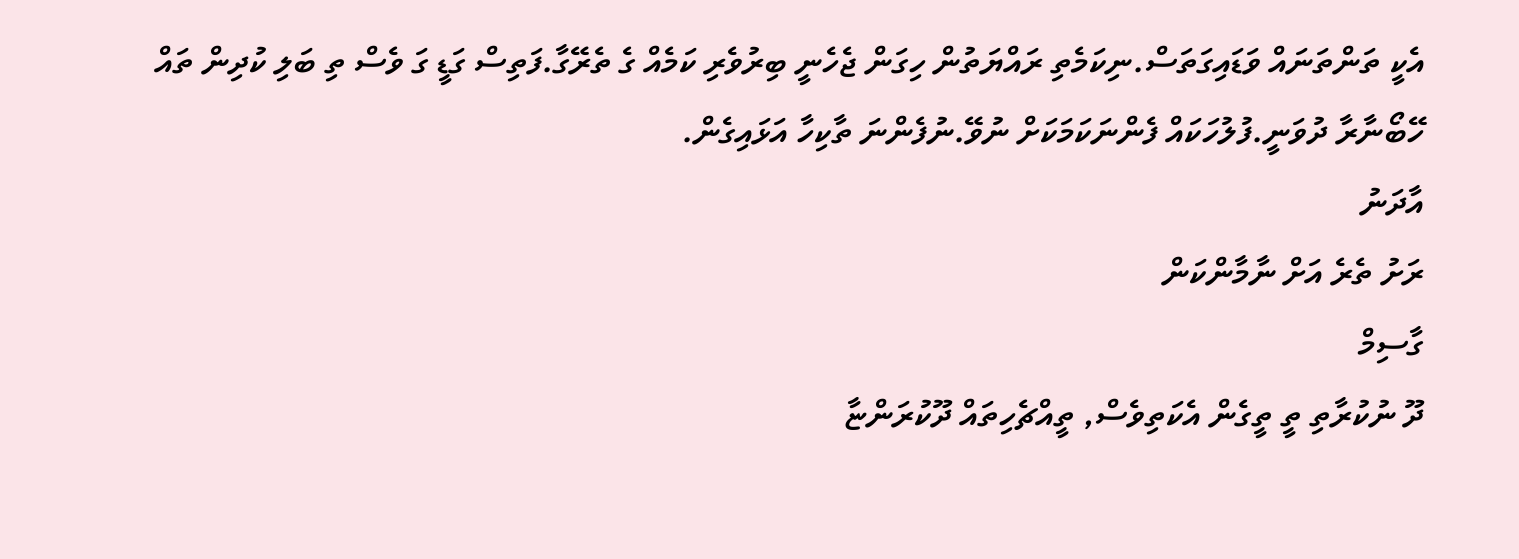އެކީ ތަންތަނައް ވަޑައިގަތަސް.ނިކަމެތި ރައްޔަތުން ހިގަން ޖެހެނީ ބިރުވެރި ކަމެއް ގެ ތެރޭގާ.ފަތިސް ގަޑީ ގަ ވެސް ތި ބަލި ކުދިން ތައް ހޭބޯނާރާ ދުވަނީ.ފުލުހަކައް ފެންނަކަމަކަށް ނުވޭ.ނުފެންނަ ތާކިހާ އަޅައިގެން.
އާދަނު
ރަށު ތެރެ އަށް ނާމާންކަން
ގާސިމް
ދޫ ނުކުރާތި ތީ ތީގެން އެކަތިވެސް, ތީއްޗެހިތައް ދޫކުރަންޏާ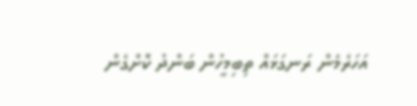އަހަރެމެން ރަނގަޅައް ތިބިމީހުން ބަންދު ކޮށްގެން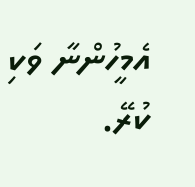އެމީހުންނާ ވަކި ކުރޭ.